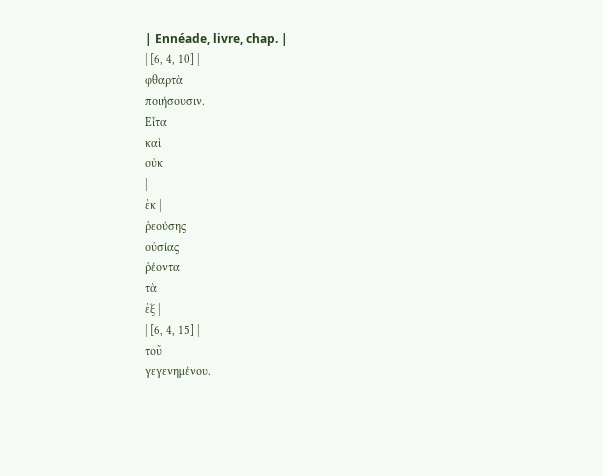| Ennéade, livre, chap. |
| [6, 4, 10] |
φθαρτὰ
ποιήσουσιν.
Εἶτα
καὶ
οὐκ
|
ἐκ |
ῥεούσης
οὐσίας
ῥέοντα
τὰ
ἐξ |
| [6, 4, 15] |
τοῦ
γεγενημένου.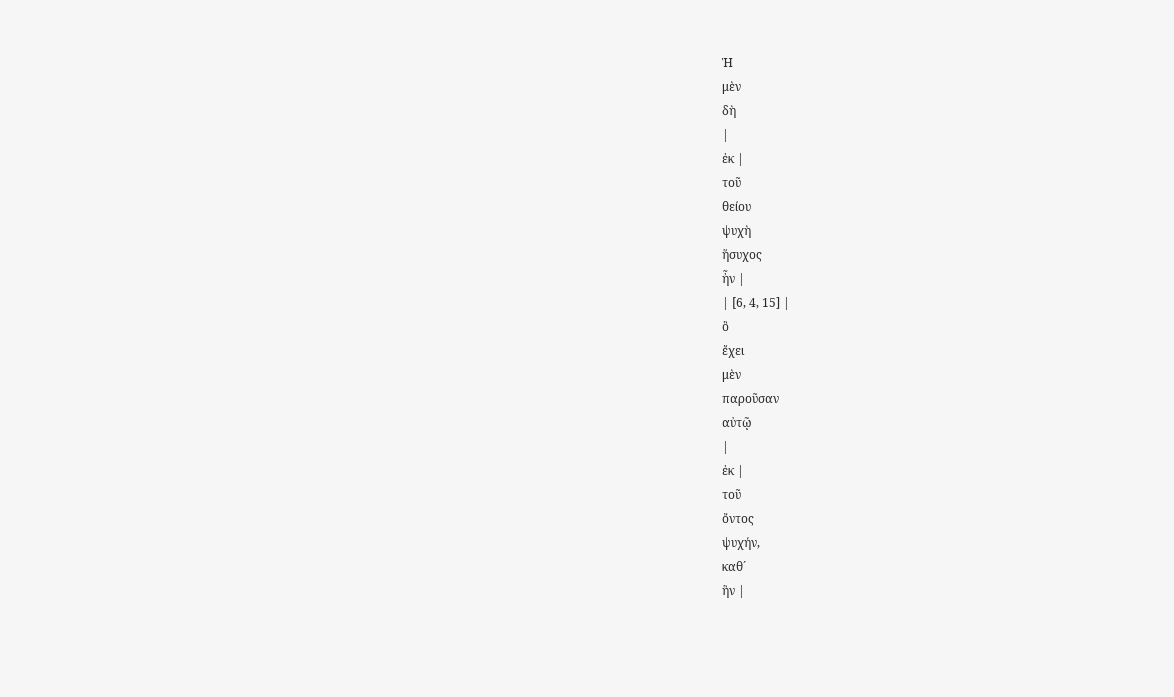Ἡ
μὲν
δὴ
|
ἐκ |
τοῦ
θείου
ψυχὴ
ἥσυχος
ἦν |
| [6, 4, 15] |
ὃ
ἔχει
μὲν
παροῦσαν
αὐτῷ
|
ἐκ |
τοῦ
ὄντος
ψυχήν,
καθ´
ἣν |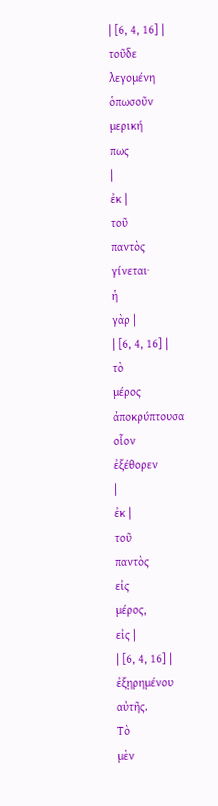| [6, 4, 16] |
τοῦδε
λεγομένη
ὁπωσοῦν
μερική
πως
|
ἐκ |
τοῦ
παντὸς
γίνεται·
ἡ
γὰρ |
| [6, 4, 16] |
τὸ
μέρος
ἀποκρύπτουσα
οἷον
ἐξέθορεν
|
ἐκ |
τοῦ
παντὸς
εἰς
μέρος,
εἰς |
| [6, 4, 16] |
ἐξῃρημένου
αὐτῆς.
Τὸ
μὲν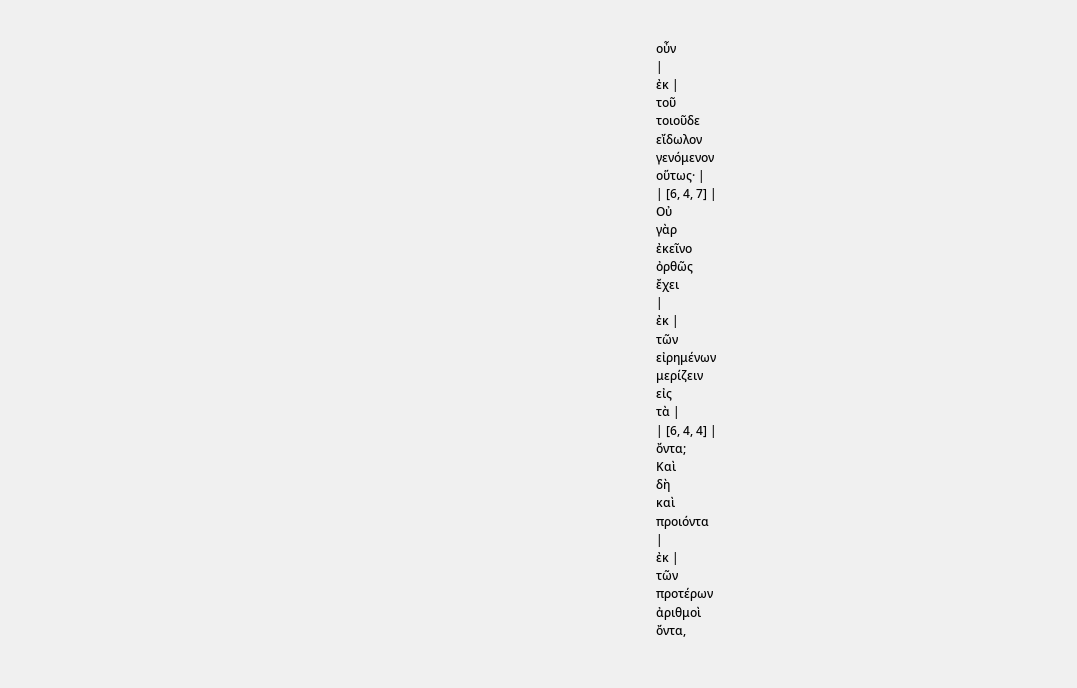οὖν
|
ἐκ |
τοῦ
τοιοῦδε
εἴδωλον
γενόμενον
οὕτως· |
| [6, 4, 7] |
Οὐ
γὰρ
ἐκεῖνο
ὀρθῶς
ἔχει
|
ἐκ |
τῶν
εἰρημένων
μερίζειν
εἰς
τὰ |
| [6, 4, 4] |
ὄντα;
Καὶ
δὴ
καὶ
προιόντα
|
ἐκ |
τῶν
προτέρων
ἀριθμοὶ
ὄντα,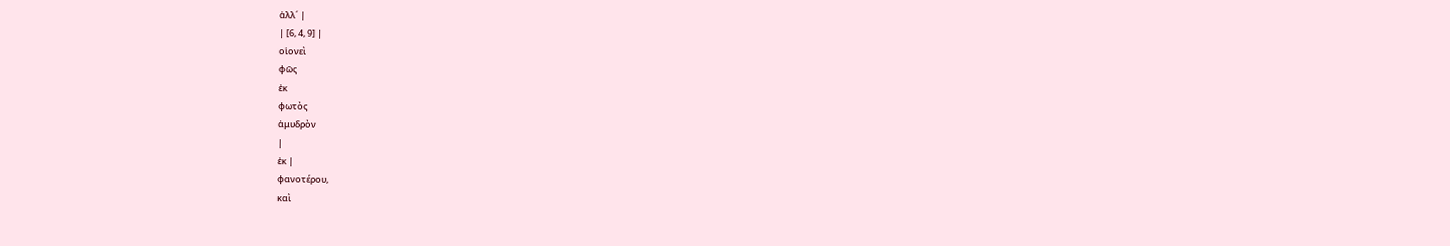ἀλλ´ |
| [6, 4, 9] |
οἱονεὶ
φῶς
ἐκ
φωτὸς
ἀμυδρὸν
|
ἐκ |
φανοτέρου,
καὶ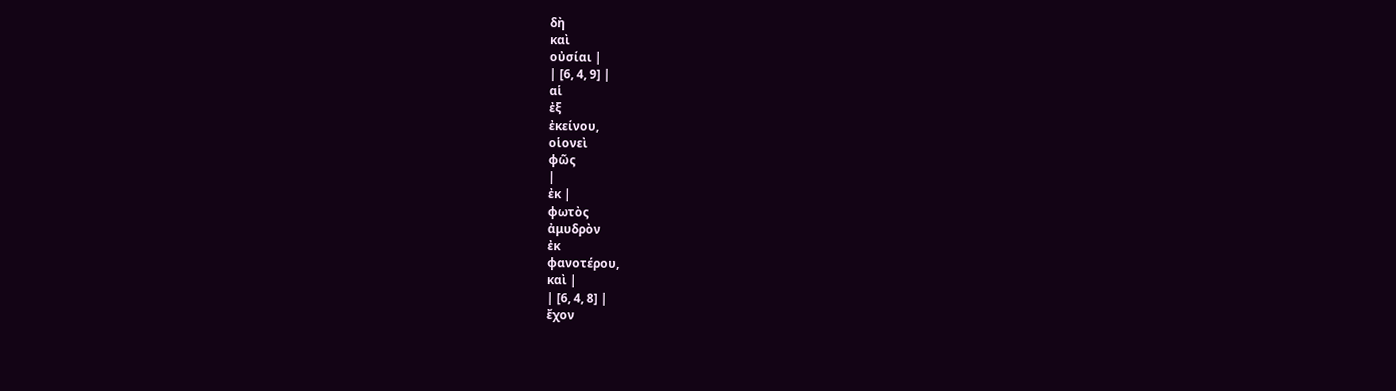δὴ
καὶ
οὐσίαι |
| [6, 4, 9] |
αἱ
ἐξ
ἐκείνου,
οἱονεὶ
φῶς
|
ἐκ |
φωτὸς
ἀμυδρὸν
ἐκ
φανοτέρου,
καὶ |
| [6, 4, 8] |
ἔχον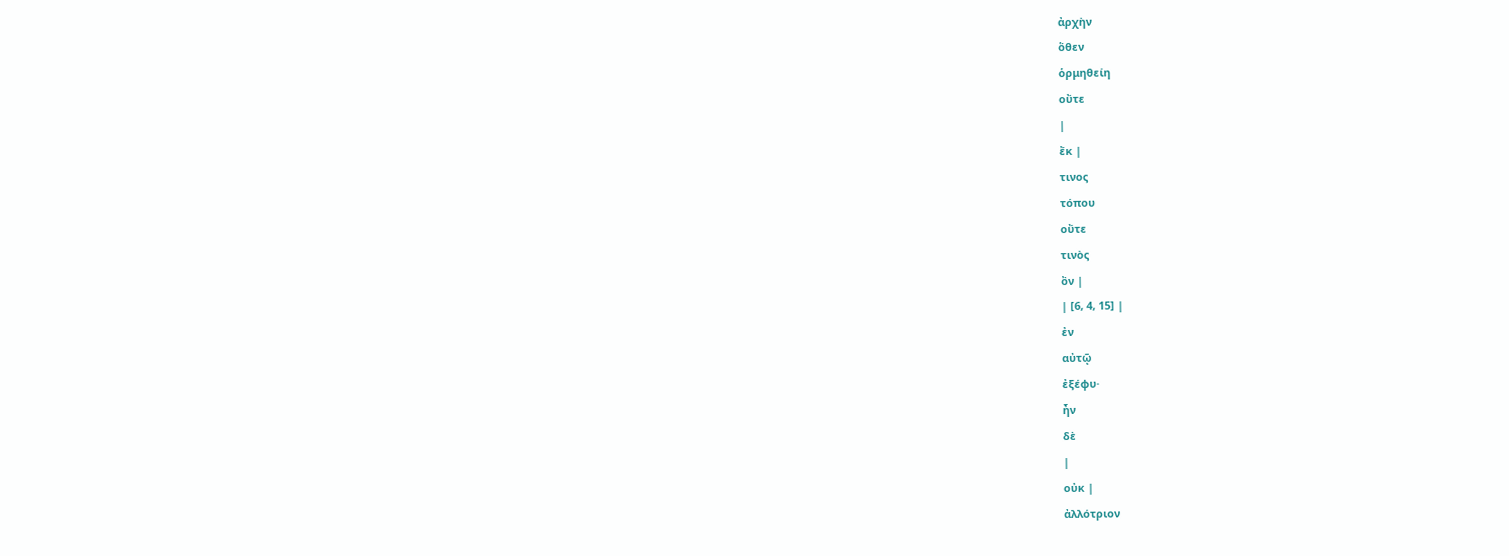ἀρχὴν
ὅθεν
ὁρμηθείη
οὔτε
|
ἔκ |
τινος
τόπου
οὔτε
τινὸς
ὂν |
| [6, 4, 15] |
ἐν
αὐτῷ
ἐξέφυ·
ἦν
δὲ
|
οὐκ |
ἀλλότριον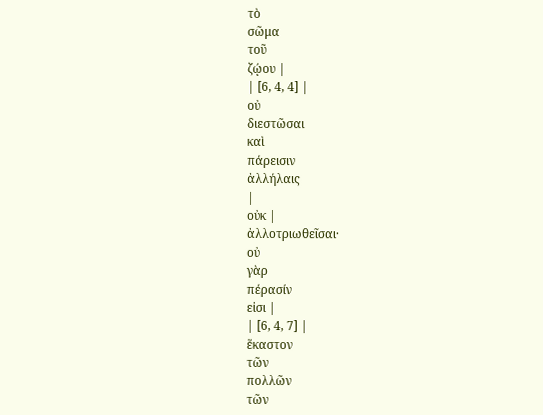τὸ
σῶμα
τοῦ
ζῴου |
| [6, 4, 4] |
οὐ
διεστῶσαι
καὶ
πάρεισιν
ἀλλήλαις
|
οὐκ |
ἀλλοτριωθεῖσαι·
οὐ
γὰρ
πέρασίν
εἰσι |
| [6, 4, 7] |
ἕκαστον
τῶν
πολλῶν
τῶν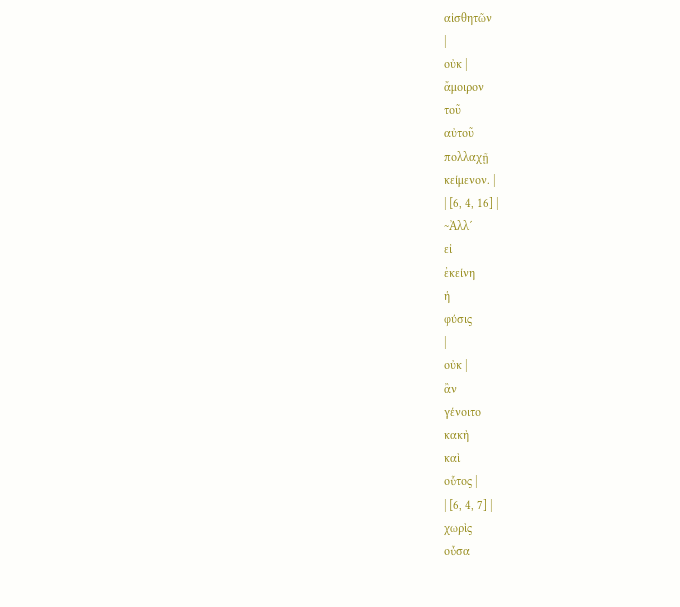αἰσθητῶν
|
οὐκ |
ἄμοιρον
τοῦ
αὐτοῦ
πολλαχῇ
κείμενον. |
| [6, 4, 16] |
~Ἀλλ´
εἰ
ἐκείνη
ἡ
φύσις
|
οὐκ |
ἂν
γένοιτο
κακὴ
καὶ
οὗτος |
| [6, 4, 7] |
χωρὶς
οὖσα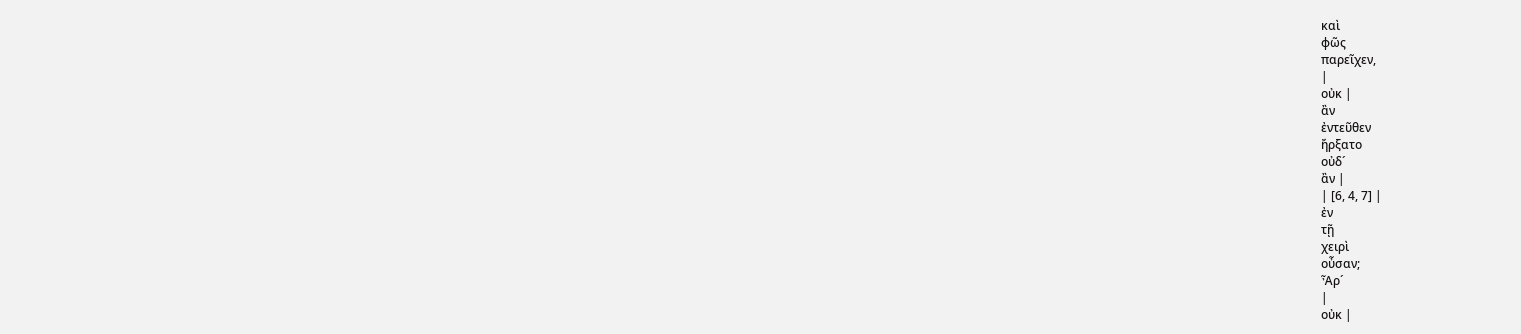καὶ
φῶς
παρεῖχεν,
|
οὐκ |
ἂν
ἐντεῦθεν
ἤρξατο
οὐδ´
ἂν |
| [6, 4, 7] |
ἐν
τῇ
χειρὶ
οὖσαν;
Ἆρ´
|
οὐκ |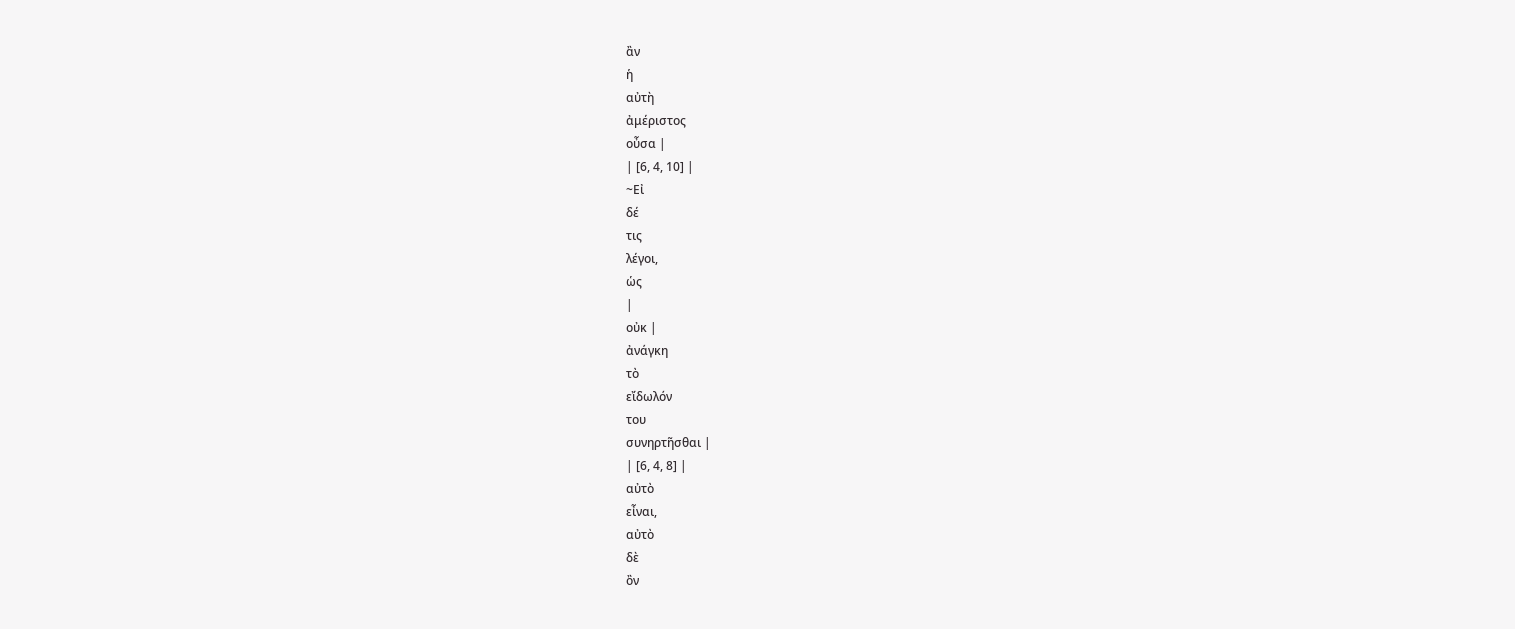ἂν
ἡ
αὐτὴ
ἀμέριστος
οὖσα |
| [6, 4, 10] |
~Εἰ
δέ
τις
λέγοι,
ὡς
|
οὐκ |
ἀνάγκη
τὸ
εἴδωλόν
του
συνηρτῆσθαι |
| [6, 4, 8] |
αὐτὸ
εἶναι,
αὐτὸ
δὲ
ὂν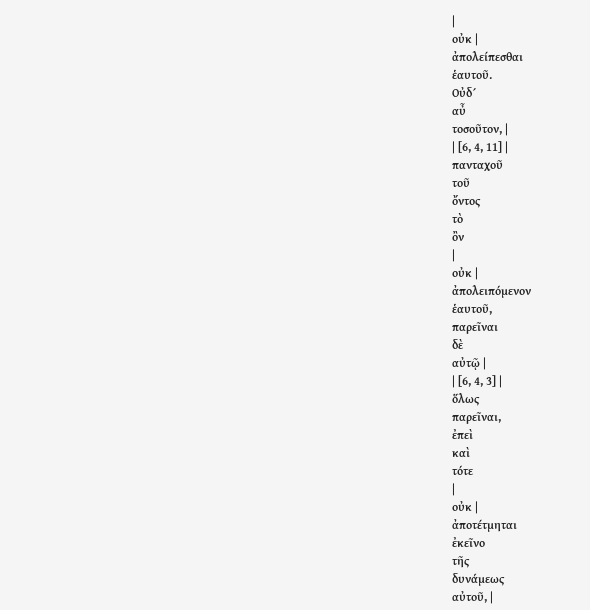|
οὐκ |
ἀπολείπεσθαι
ἑαυτοῦ.
Οὐδ´
αὖ
τοσοῦτον, |
| [6, 4, 11] |
πανταχοῦ
τοῦ
ὄντος
τὸ
ὂν
|
οὐκ |
ἀπολειπόμενον
ἑαυτοῦ,
παρεῖναι
δὲ
αὐτῷ |
| [6, 4, 3] |
ὅλως
παρεῖναι,
ἐπεὶ
καὶ
τότε
|
οὐκ |
ἀποτέτμηται
ἐκεῖνο
τῆς
δυνάμεως
αὐτοῦ, |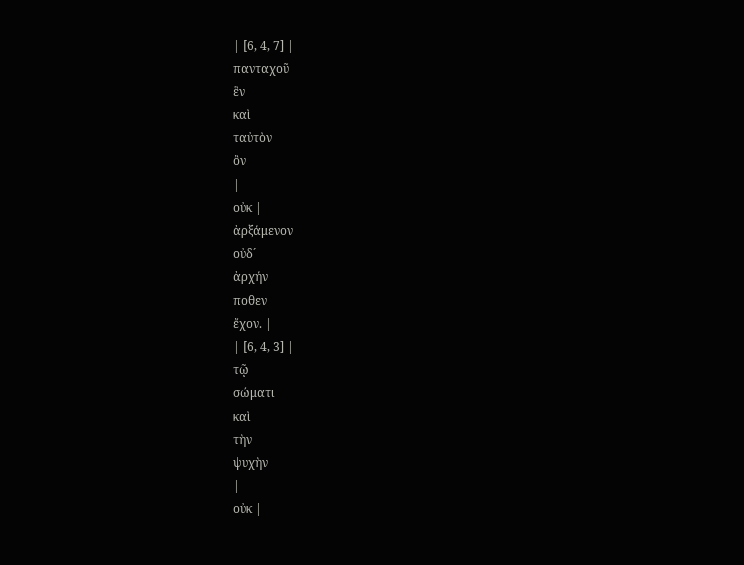| [6, 4, 7] |
πανταχοῦ
ἓν
καὶ
ταὐτὸν
ὂν
|
οὐκ |
ἀρξάμενον
οὐδ´
ἀρχήν
ποθεν
ἔχον. |
| [6, 4, 3] |
τῷ
σώματι
καὶ
τὴν
ψυχὴν
|
οὐκ |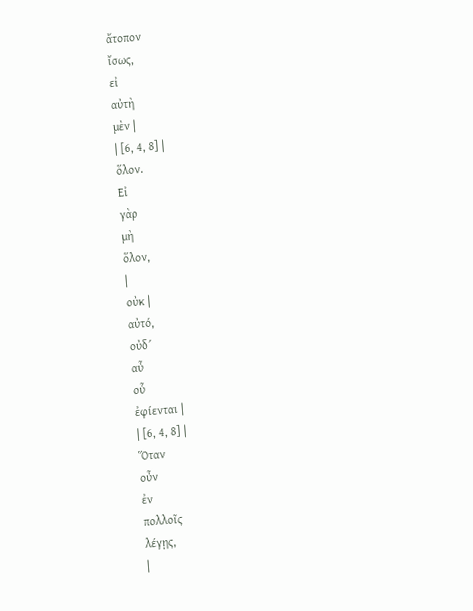ἄτοπον
ἴσως,
εἰ
αὐτὴ
μὲν |
| [6, 4, 8] |
ὅλον.
Εἰ
γὰρ
μὴ
ὅλον,
|
οὐκ |
αὐτό,
οὐδ´
αὖ
οὗ
ἐφίενται |
| [6, 4, 8] |
Ὅταν
οὖν
ἐν
πολλοῖς
λέγῃς,
|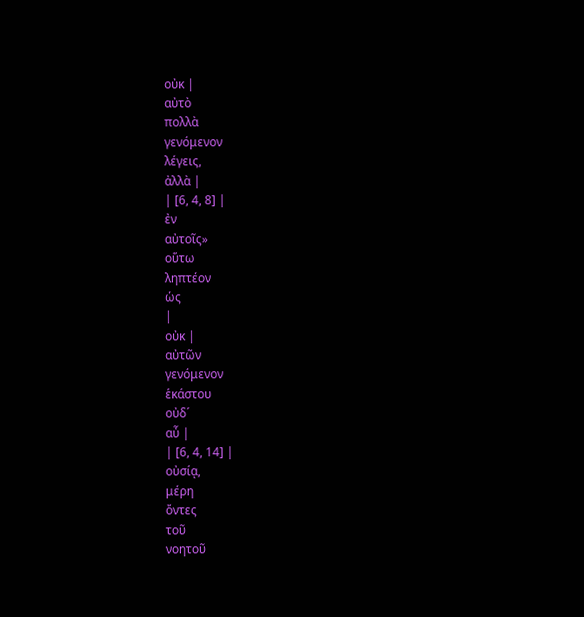οὐκ |
αὐτὸ
πολλὰ
γενόμενον
λέγεις,
ἀλλὰ |
| [6, 4, 8] |
ἐν
αὐτοῖς»
οὕτω
ληπτέον
ὡς
|
οὐκ |
αὐτῶν
γενόμενον
ἑκάστου
οὐδ´
αὖ |
| [6, 4, 14] |
οὐσίᾳ,
μέρη
ὄντες
τοῦ
νοητοῦ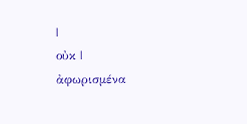|
οὐκ |
ἀφωρισμένα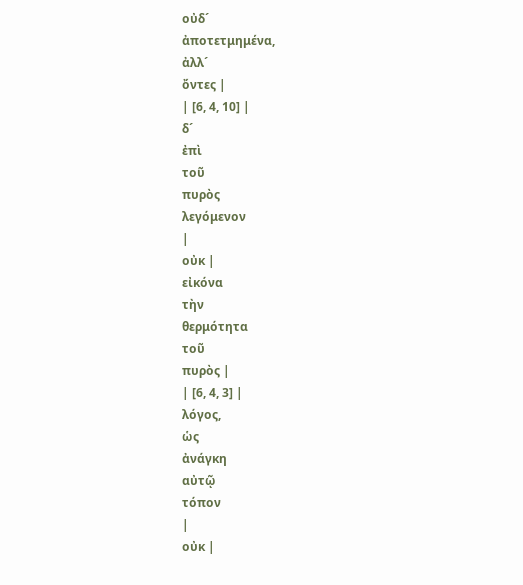οὐδ´
ἀποτετμημένα,
ἀλλ´
ὄντες |
| [6, 4, 10] |
δ´
ἐπὶ
τοῦ
πυρὸς
λεγόμενον
|
οὐκ |
εἰκόνα
τὴν
θερμότητα
τοῦ
πυρὸς |
| [6, 4, 3] |
λόγος,
ὡς
ἀνάγκη
αὐτῷ
τόπον
|
οὐκ |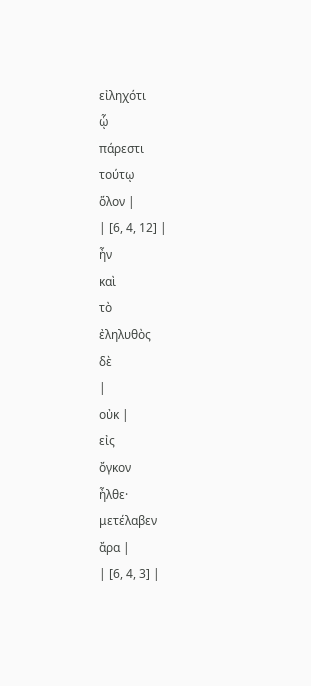εἰληχότι
ᾧ
πάρεστι
τούτῳ
ὅλον |
| [6, 4, 12] |
ἦν
καὶ
τὸ
ἐληλυθὸς
δὲ
|
οὐκ |
εἰς
ὄγκον
ἦλθε·
μετέλαβεν
ἄρα |
| [6, 4, 3] |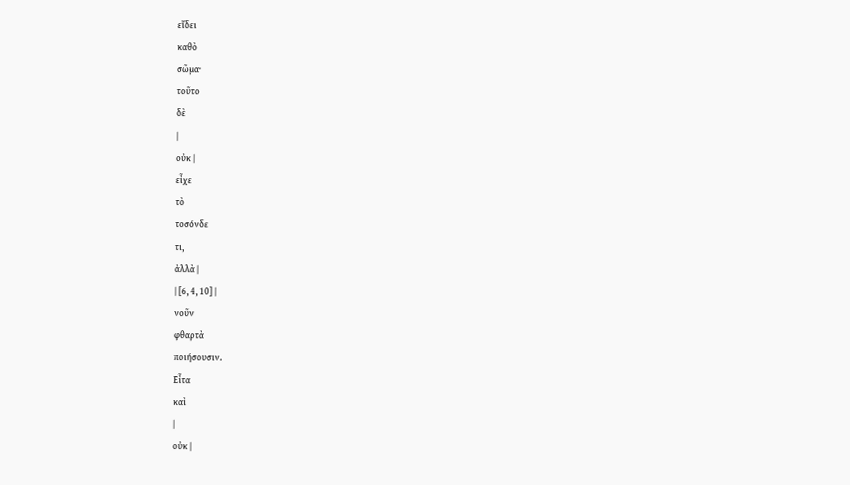εἴδει
καθὸ
σῶμα·
τοῦτο
δὲ
|
οὐκ |
εἶχε
τὸ
τοσόνδε
τι,
ἀλλὰ |
| [6, 4, 10] |
νοῦν
φθαρτὰ
ποιήσουσιν.
Εἶτα
καὶ
|
οὐκ |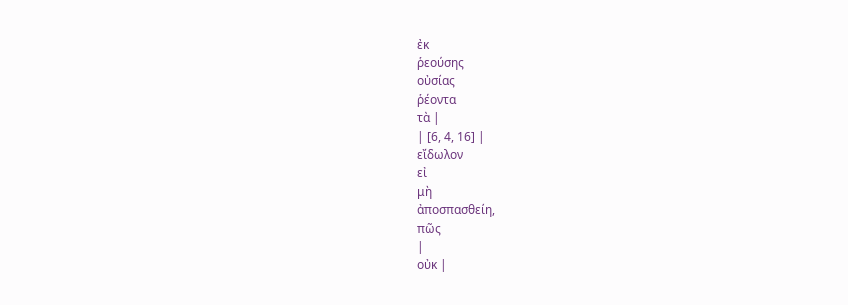ἐκ
ῥεούσης
οὐσίας
ῥέοντα
τὰ |
| [6, 4, 16] |
εἴδωλον
εἰ
μὴ
ἀποσπασθείη,
πῶς
|
οὐκ |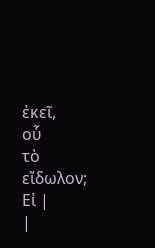ἐκεῖ,
οὗ
τὸ
εἴδωλον;
Εἰ |
|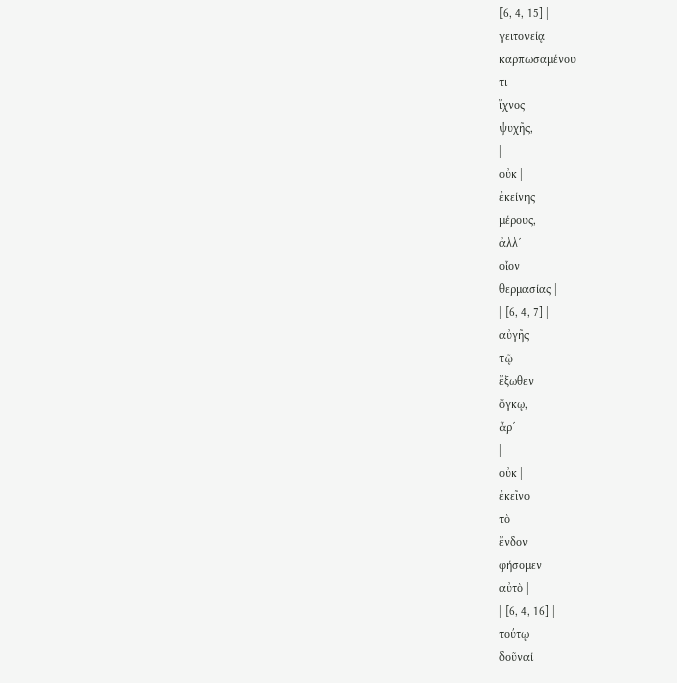[6, 4, 15] |
γειτονείᾳ
καρπωσαμένου
τι
ἴχνος
ψυχῆς,
|
οὐκ |
ἐκείνης
μέρους,
ἀλλ´
οἷον
θερμασίας |
| [6, 4, 7] |
αὐγῆς
τῷ
ἔξωθεν
ὄγκῳ,
ἆρ´
|
οὐκ |
ἐκεῖνο
τὸ
ἔνδον
φήσομεν
αὐτὸ |
| [6, 4, 16] |
τούτῳ
δοῦναί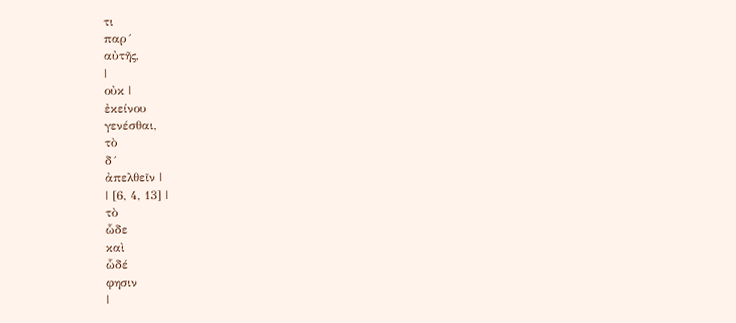τι
παρ´
αὐτῆς,
|
οὐκ |
ἐκείνου
γενέσθαι,
τὸ
δ´
ἀπελθεῖν |
| [6, 4, 13] |
τὸ
ὧδε
καὶ
ὧδέ
φησιν
|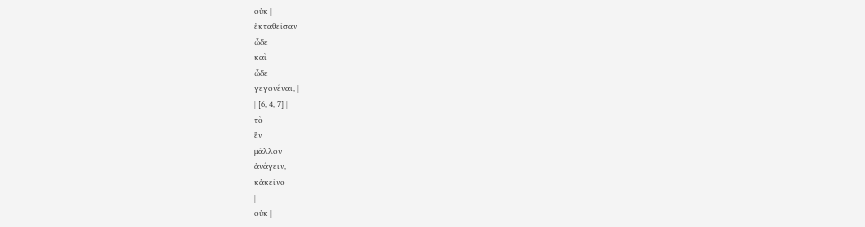οὐκ |
ἐκταθεῖσαν
ὧδε
καὶ
ὧδε
γεγονέναι, |
| [6, 4, 7] |
τὸ
ἓν
μᾶλλον
ἀνάγειν,
κἀκεῖνο
|
οὐκ |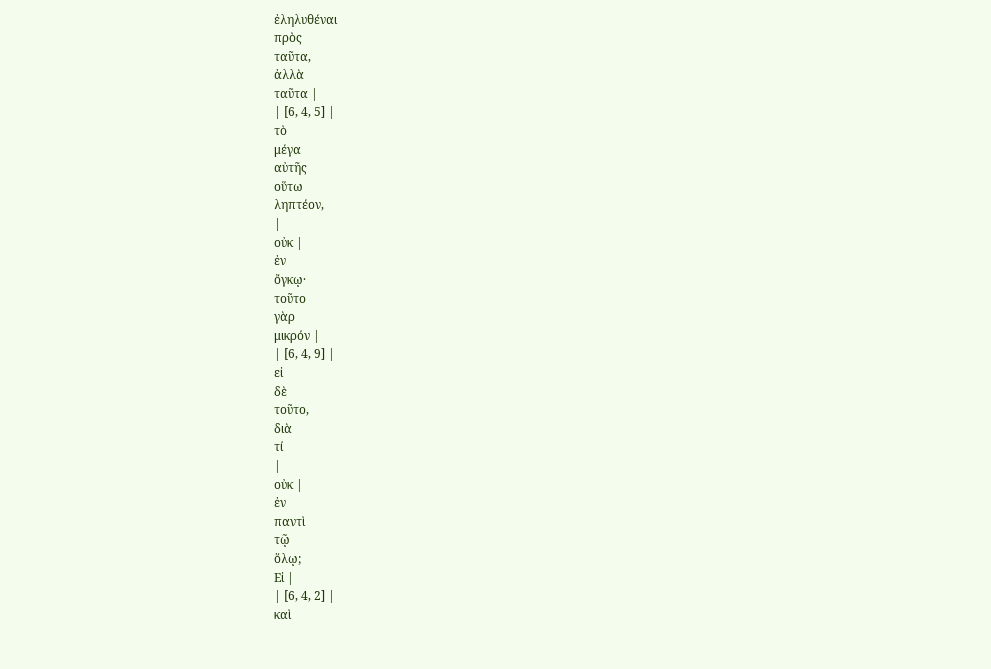ἐληλυθέναι
πρὸς
ταῦτα,
ἀλλὰ
ταῦτα |
| [6, 4, 5] |
τὸ
μέγα
αὐτῆς
οὕτω
ληπτέον,
|
οὐκ |
ἐν
ὄγκῳ·
τοῦτο
γὰρ
μικρόν |
| [6, 4, 9] |
εἰ
δὲ
τοῦτο,
διὰ
τί
|
οὐκ |
ἐν
παντὶ
τῷ
ὅλῳ;
Εἰ |
| [6, 4, 2] |
καὶ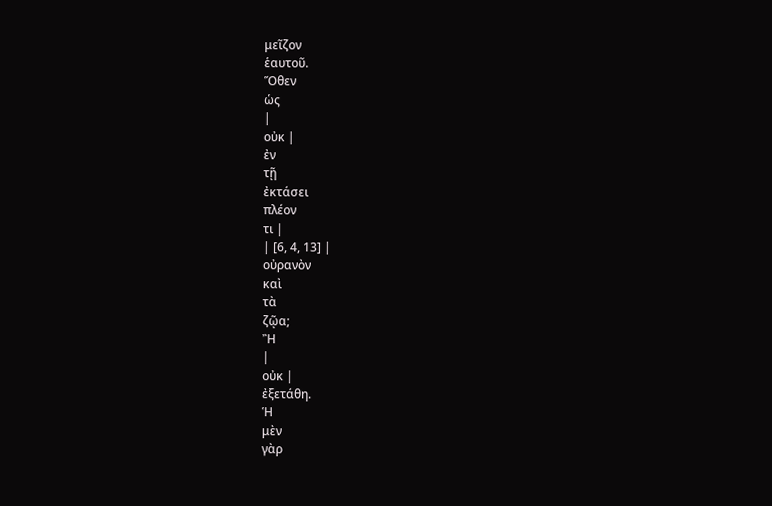μεῖζον
ἑαυτοῦ.
Ὅθεν
ὡς
|
οὐκ |
ἐν
τῇ
ἐκτάσει
πλέον
τι |
| [6, 4, 13] |
οὐρανὸν
καὶ
τὰ
ζῷα;
Ἢ
|
οὐκ |
ἐξετάθη.
Ἡ
μὲν
γὰρ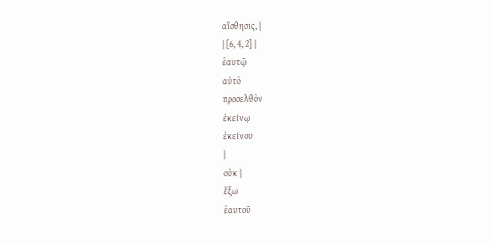αἴσθησις, |
| [6, 4, 2] |
ἑαυτῷ
αὐτὸ
προσελθὸν
ἐκείνῳ
ἐκείνου
|
οὐκ |
ἔξω
ἑαυτοῦ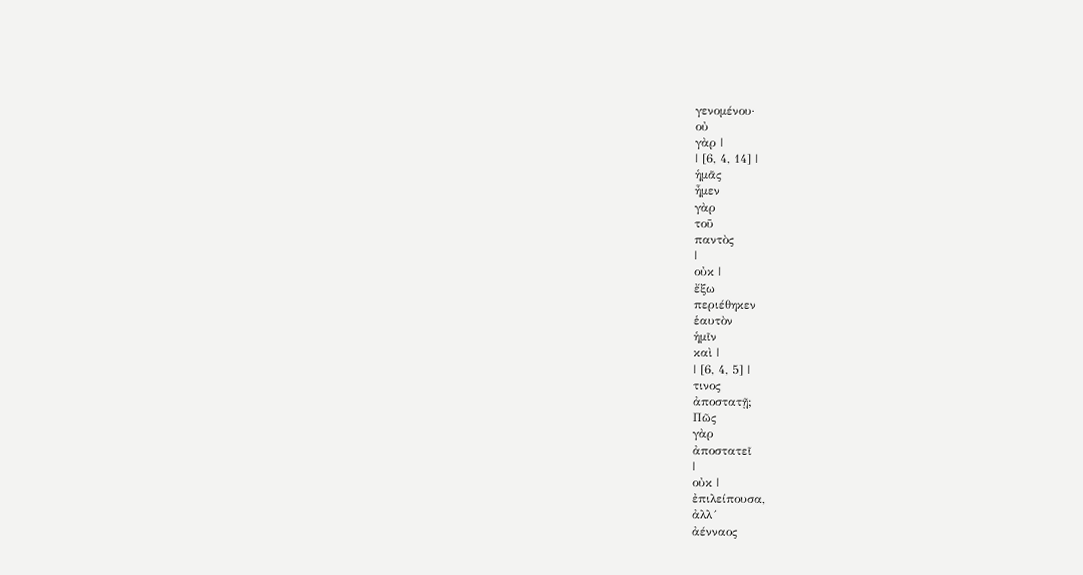γενομένου·
οὐ
γὰρ |
| [6, 4, 14] |
ἡμᾶς
ἦμεν
γὰρ
τοῦ
παντὸς
|
οὐκ |
ἔξω
περιέθηκεν
ἑαυτὸν
ἡμῖν
καὶ |
| [6, 4, 5] |
τινος
ἀποστατῇ;
Πῶς
γὰρ
ἀποστατεῖ
|
οὐκ |
ἐπιλείπουσα,
ἀλλ´
ἀένναος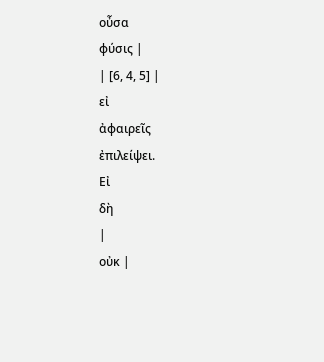οὖσα
φύσις |
| [6, 4, 5] |
εἰ
ἀφαιρεῖς
ἐπιλείψει.
Εἰ
δὴ
|
οὐκ |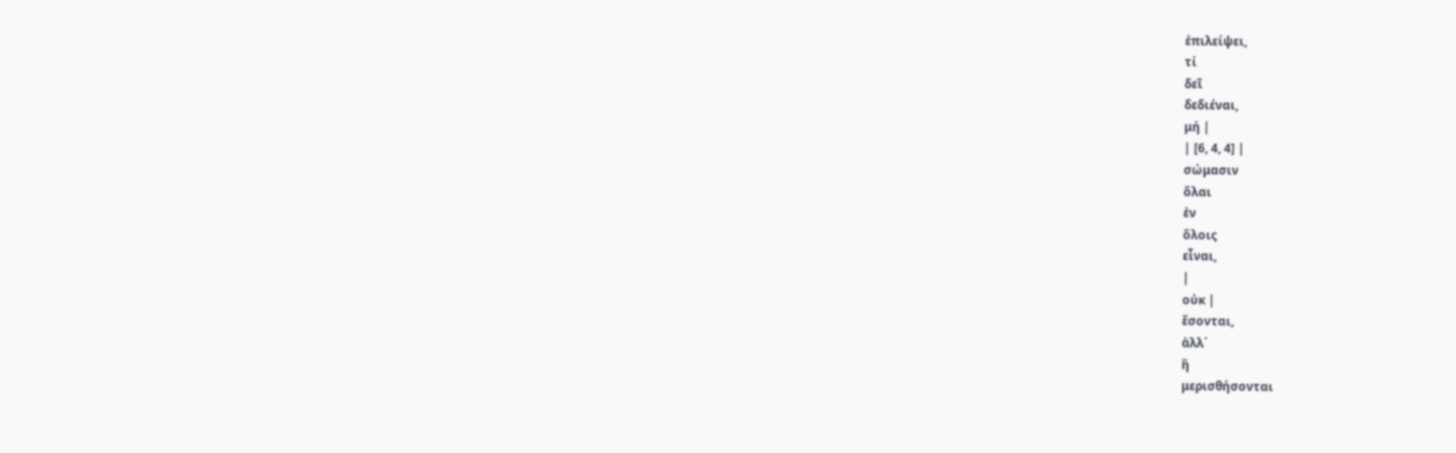ἐπιλείψει,
τί
δεῖ
δεδιέναι,
μή |
| [6, 4, 4] |
σώμασιν
ὅλαι
ἐν
ὅλοις
εἶναι,
|
οὐκ |
ἔσονται,
ἀλλ´
ἢ
μερισθήσονται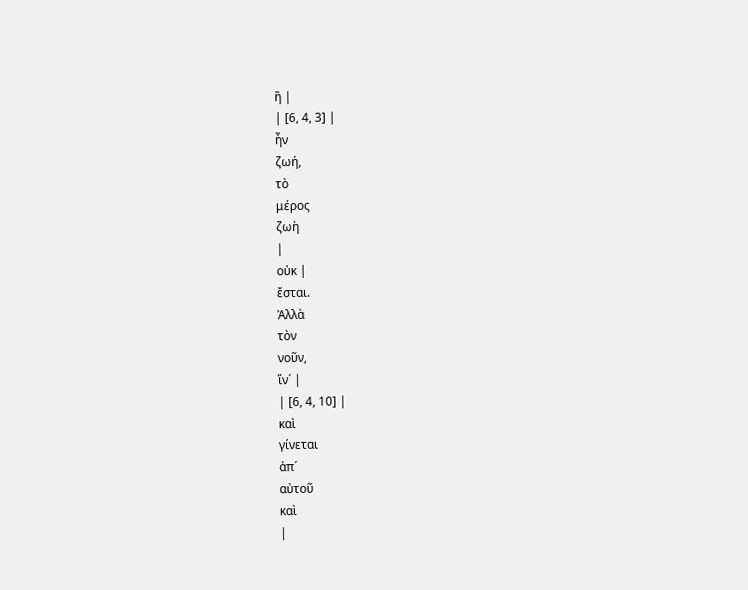ἢ |
| [6, 4, 3] |
ἦν
ζωή,
τὸ
μέρος
ζωὴ
|
οὐκ |
ἔσται.
Ἀλλὰ
τὸν
νοῦν,
ἵν´ |
| [6, 4, 10] |
καὶ
γίνεται
ἀπ´
αὐτοῦ
καὶ
|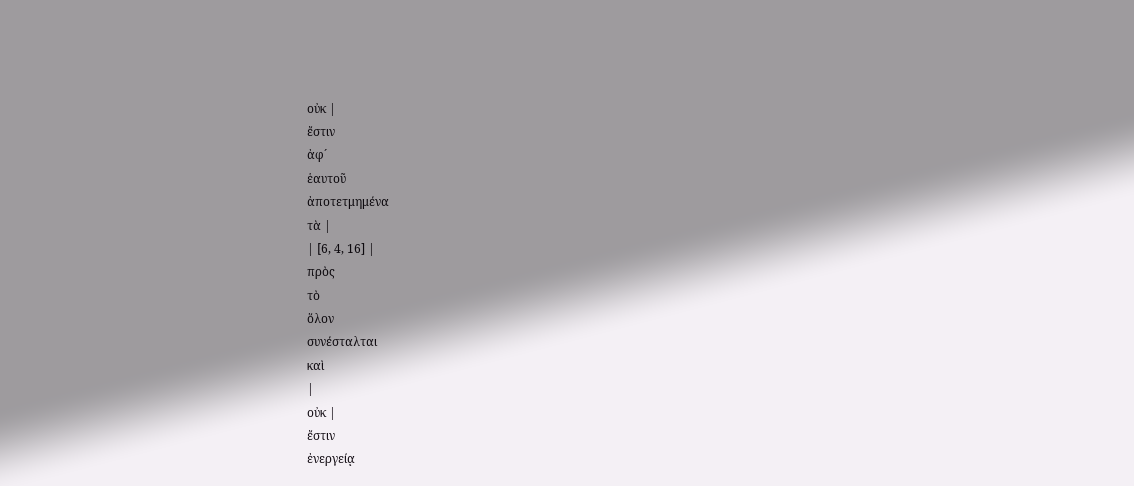οὐκ |
ἔστιν
ἀφ´
ἑαυτοῦ
ἀποτετμημένα
τὰ |
| [6, 4, 16] |
πρὸς
τὸ
ὅλον
συνέσταλται
καὶ
|
οὐκ |
ἔστιν
ἐνεργείᾳ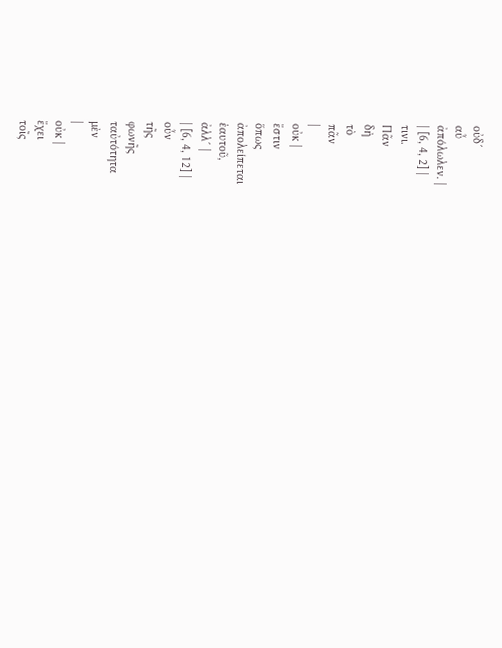οὐδ´
αὖ
ἀπόλωλεν. |
| [6, 4, 2] |
τινι.
Πᾶν
δὴ
τὸ
πᾶν
|
οὐκ |
ἔστιν
ὅπως
ἀπολείπεται
ἑαυτοῦ,
ἀλλ´ |
| [6, 4, 12] |
οὖν
τῆς
φωνῆς
ταὐτότητα
μὲν
|
οὐκ |
ἔχει
τοῖς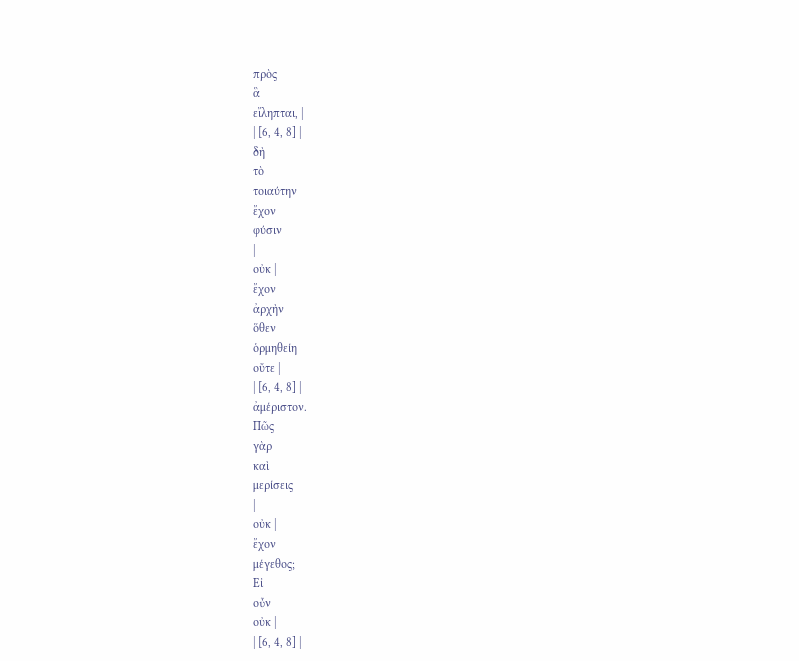πρὸς
ἃ
εἴληπται, |
| [6, 4, 8] |
δὴ
τὸ
τοιαύτην
ἔχον
φύσιν
|
οὐκ |
ἔχον
ἀρχὴν
ὅθεν
ὁρμηθείη
οὔτε |
| [6, 4, 8] |
ἀμέριστον.
Πῶς
γὰρ
καὶ
μερίσεις
|
οὐκ |
ἔχον
μέγεθος;
Εἰ
οὖν
οὐκ |
| [6, 4, 8] |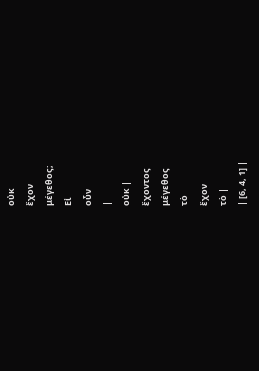οὐκ
ἔχον
μέγεθος;
Εἰ
οὖν
|
οὐκ |
ἔχοντος
μέγεθος
τὸ
ἔχον
τὸ |
| [6, 4, 1] |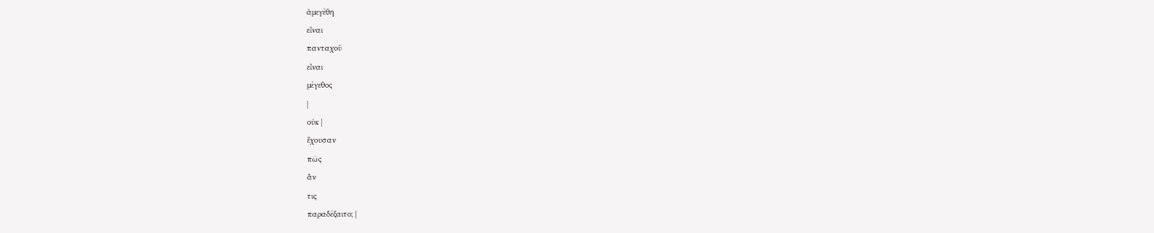ἀμεγέθη
εἶναι
πανταχοῦ
εἶναι
μέγεθος
|
οὐκ |
ἔχουσαν
πῶς
ἄν
τις
παραδέξαιτο; |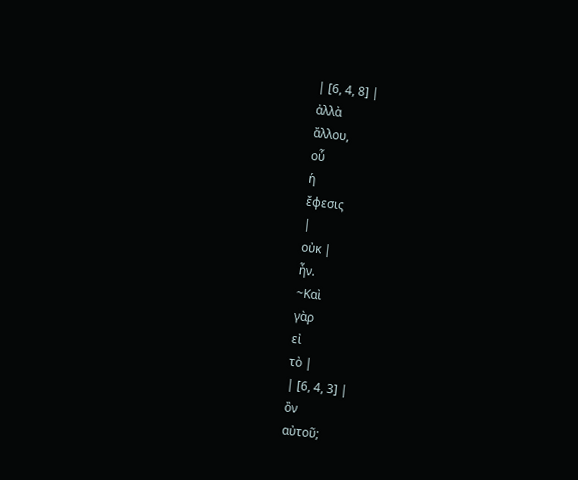| [6, 4, 8] |
ἀλλὰ
ἄλλου,
οὗ
ἡ
ἔφεσις
|
οὐκ |
ἦν.
~Καὶ
γὰρ
εἰ
τὸ |
| [6, 4, 3] |
ὂν
αὐτοῦ;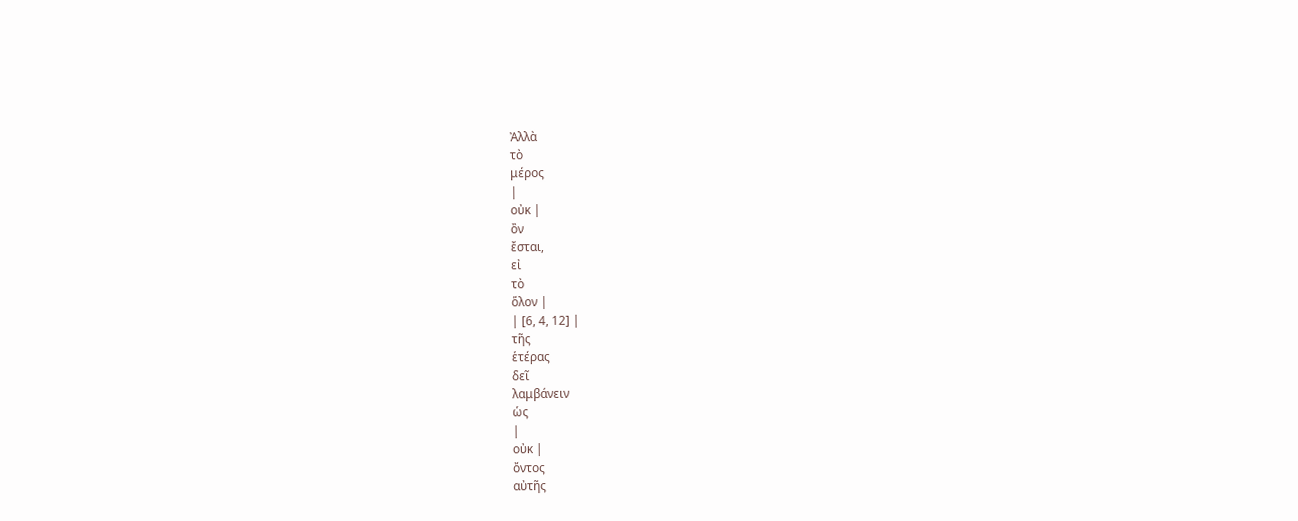Ἀλλὰ
τὸ
μέρος
|
οὐκ |
ὂν
ἔσται,
εἰ
τὸ
ὅλον |
| [6, 4, 12] |
τῆς
ἑτέρας
δεῖ
λαμβάνειν
ὡς
|
οὐκ |
ὄντος
αὐτῆς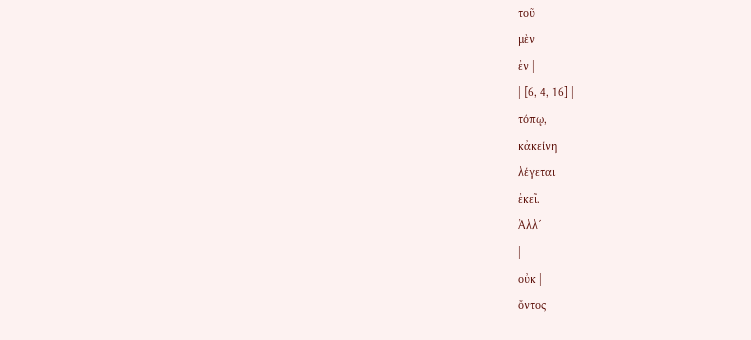τοῦ
μὲν
ἐν |
| [6, 4, 16] |
τόπῳ,
κἀκείνη
λέγεται
ἐκεῖ.
Ἀλλ´
|
οὐκ |
ὄντος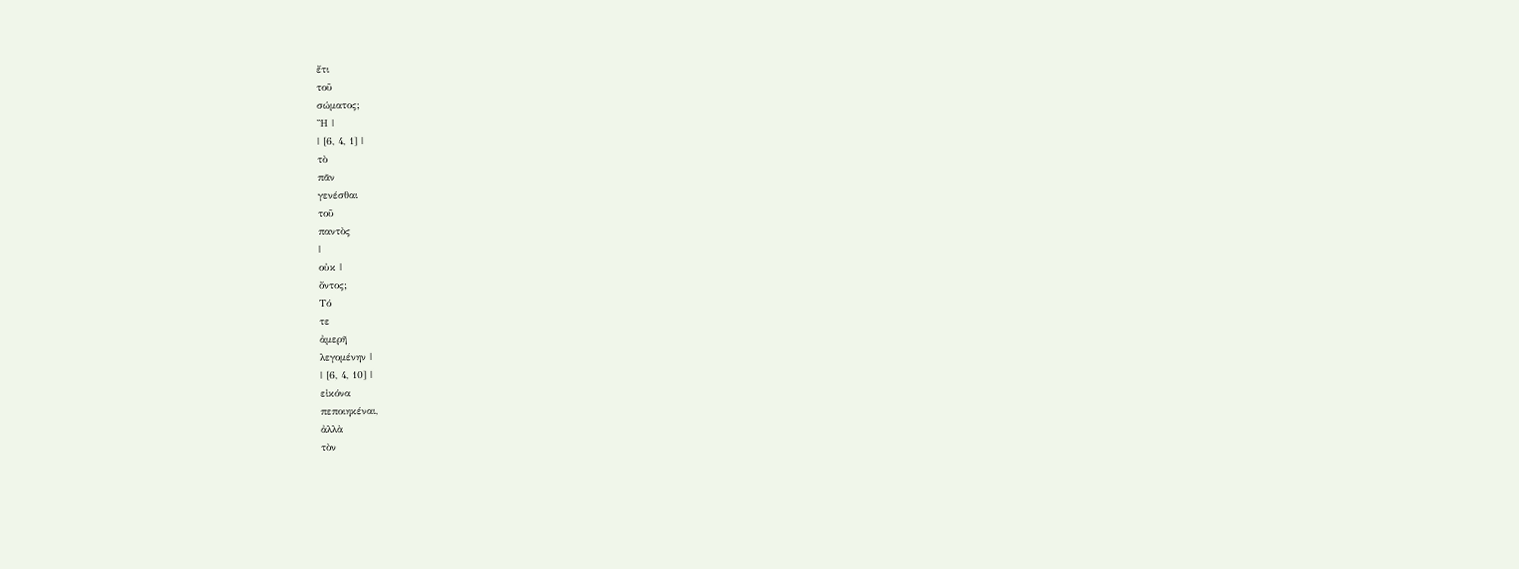ἔτι
τοῦ
σώματος;
Ἢ |
| [6, 4, 1] |
τὸ
πᾶν
γενέσθαι
τοῦ
παντὸς
|
οὐκ |
ὄντος;
Τό
τε
ἀμερῆ
λεγομένην |
| [6, 4, 10] |
εἰκόνα
πεποιηκέναι,
ἀλλὰ
τὸν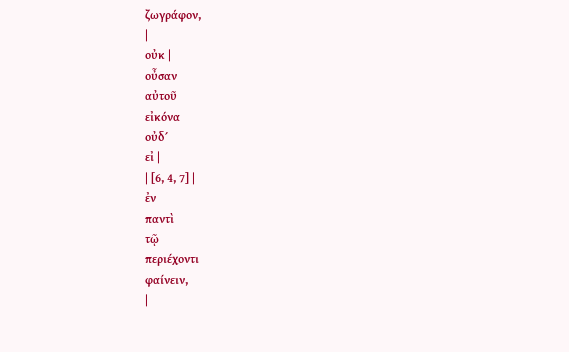ζωγράφον,
|
οὐκ |
οὖσαν
αὐτοῦ
εἰκόνα
οὐδ´
εἰ |
| [6, 4, 7] |
ἐν
παντὶ
τῷ
περιέχοντι
φαίνειν,
|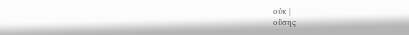οὐκ |
οὔσης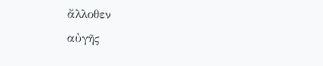ἄλλοθεν
αὐγῆς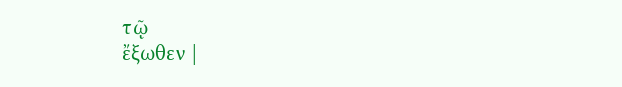τῷ
ἔξωθεν |